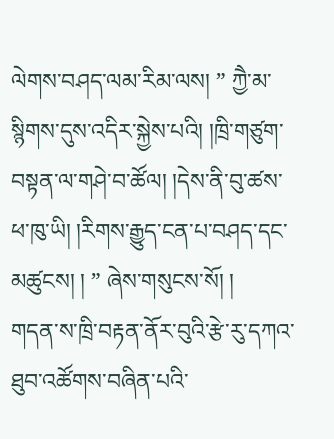ལེགས་བཤད་ལམ་རིམ་ལས། ” ཀྱཻ་མ་སྙིགས་དུས་འདིར་སྐྱེས་པའི། །ཁྲི་གཙུག་བསྟན་ལ་གཤེ་བ་ཚོལ། །དེས་ནི་བུ་ཚས་ཕ་ཁུ་ཡི། །རིགས་རྒྱུད་ངན་པ་བཤད་དང་མཚུངས། ། ” ཞེས་གསུངས་སོ། །
གདན་ས་ཁྲི་བརྟན་ནོར་བུའི་རྩེ་རུ་དཀའ་ཐུབ་འཚོགས་བཞིན་པའི་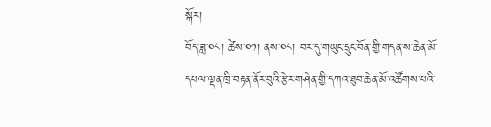སྐོར།
བོད་ཟླ་༠༨། ཚེས་༠༡། ནས་༠༨། བར་དུ་གཡུང་དྲུང་བོན་གྱི་གདན་ས་ཆེན་མོ་དཔལ་ལྡན་ཁྲི་བརྟན་ནོར་བུའི་རྩེར་གཤེན་གྱི་དཀའ་ཐུབ་ཆེན་མོ་འཚོགས་པའི་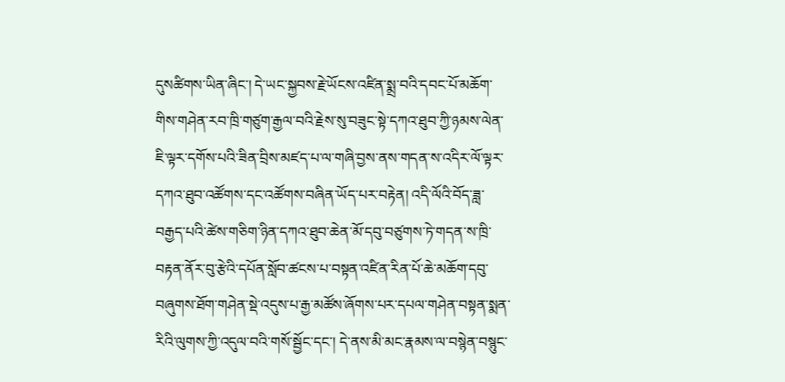དུསཚིགས་ཡིན་ཞིང་། དེ་ཡང་སྐྱབས་རྗེ་ཡོངས་འཛིན་སྨྲ་བའི་དབང་པོ་མཆོག་གིས་གཤེན་རབ་ཁྲི་གཙུག་རྒྱལ་བའི་རྗེས་སུ་བཟུང་སྟེ་དཀའ་ཐུབ་ཀྱི་ཉམས་ལེན་ཇི་ལྟར་དགོས་པའི་ཟིན་བྲིས་མཛད་པ་ལ་གཞི་བྱས་ནས་གདན་ས་འདིར་ལོ་ལྟར་དཀའ་ཐུབ་འཚོགས་དང་འཚོགས་བཞིན་ཡོད་པར་བརྟེན། འདི་ལོའི་བོད་ཟླ་བརྒྱད་པའི་ཚེས་གཅིག་ཉིན་དཀའ་ཐུབ་ཆེན་མོ་དབུ་བཙུགས་ཏེ་གདན་ས་ཁྲི་བརྟན་ནོར་བུ་རྩེའི་དཔོན་སློབ་ཚངས་པ་བསྟན་འཛིན་རིན་པོ་ཆེ་མཆོག་དབུ་བཞུགས་ཐོག་གཤེན་སྡེ་འདུས་པ་རྒྱ་མཚོས་ཞོགས་པར་དཔལ་གཤེན་བསྟན་སྨན་རིའི་ལུགས་ཀྱི་འདུལ་བའི་གསོ་སྦྱོང་དང་། དེ་ནས་མི་མང་རྣམས་ལ་བསྙེན་བསྙུང་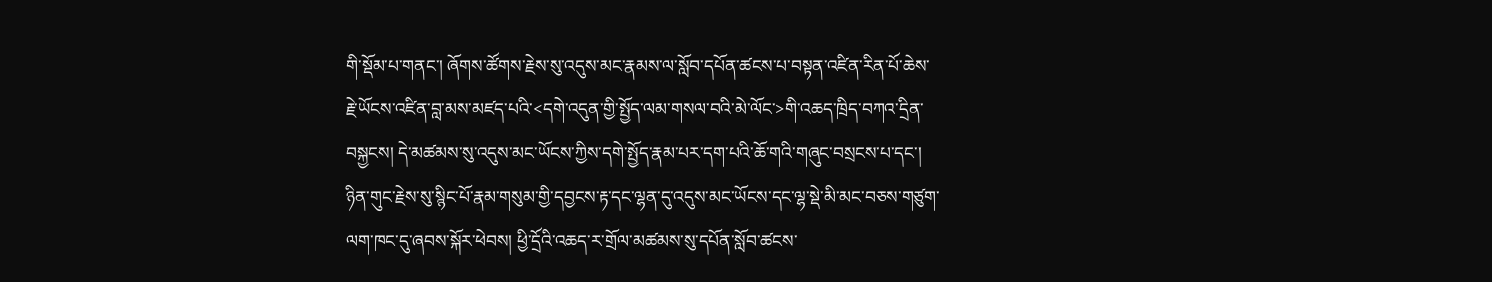གི་སྡོམ་པ་གནང་། ཞོགས་ཚོགས་རྗེས་སུ་འདུས་མང་རྣམས་ལ་སློབ་དཔོན་ཚངས་པ་བསྟན་འཛིན་རིན་པོ་ཆེས་རྗེ་ཡོངས་འཛིན་བླ་མས་མཛད་པའི་<དགེ་འདུན་གྱི་སྤྱོད་ལམ་གསལ་བའི་མེ་ལོང་>གི་འཆད་ཁྲིད་བཀའ་དྲིན་བསྐྱངས། དེ་མཚམས་སུ་འདུས་མང་ཡོངས་ཀྱིས་དགེ་སྤྱོད་རྣམ་པར་དག་པའི་ཆོ་གའི་གཞུང་བསྲངས་པ་དང་། ཉིན་གུང་རྗེས་སུ་སྙིང་པོ་རྣམ་གསུམ་གྱི་དབྱངས་རྟ་དང་ལྷན་དུ་འདུས་མང་ཡོངས་དང་ལྷ་སྡེ་མི་མང་བཅས་གཙུག་ལག་ཁང་དུ་ཞབས་སྐོར་ཕེབས། ཕྱི་དྲོའི་འཆད་ར་གྲོལ་མཚམས་སུ་དཔོན་སློབ་ཚངས་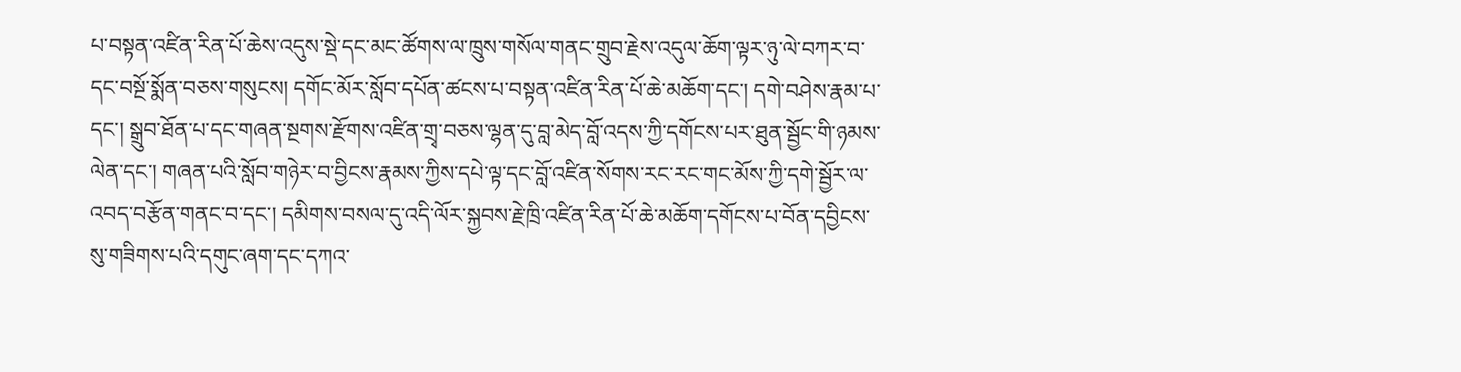པ་བསྟན་འཛིན་རིན་པོ་ཆེས་འདུས་སྡེ་དང་མང་ཚོགས་ལ་ཁྲུས་གསོལ་གནང་གྲུབ་རྗེས་འདུལ་ཆོག་ལྟར་ཉུ་ལེ་བཀར་བ་དང་བསྔོ་སྨོན་བཅས་གསུངས། དགོང་མོར་སློབ་དཔོན་ཚངས་པ་བསྟན་འཛིན་རིན་པོ་ཆེ་མཆོག་དང་། དགེ་བཤེས་རྣམ་པ་དང་། སྒྲུབ་ཐོན་པ་དང་གཞན་སྔགས་རྫོགས་འཛིན་གྲྭ་བཅས་ལྷན་དུ་བླ་མེད་བློ་འདས་ཀྱི་དགོངས་པར་ཐུན་སྦྱོང་གི་ཉམས་ལེན་དང་། གཞན་པའི་སློབ་གཉེར་བ་བྱིངས་རྣམས་ཀྱིས་དཔེ་ལྟ་དང་བློ་འཛིན་སོགས་རང་རང་གང་མོས་ཀྱི་དགེ་སྦྱོར་ལ་འབད་བརྩོན་གནང་བ་དང་། དམིགས་བསལ་དུ་འདི་ལོར་སྐྱབས་རྗེ་ཁྲི་འཛིན་རིན་པོ་ཆེ་མཆོག་དགོངས་པ་བོན་དབྱིངས་སུ་གཟིགས་པའི་དགུང་ཞག་དང་དཀའ་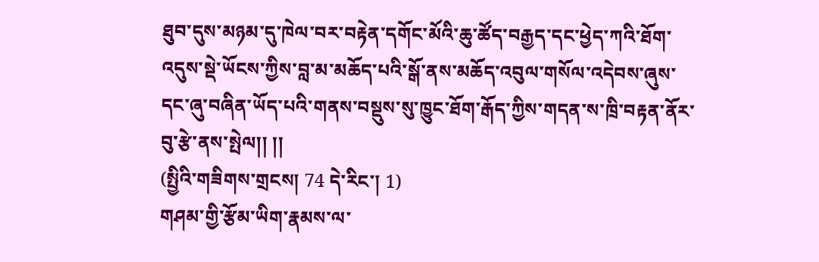ཐུབ་དུས་མཉམ་དུ་ཁེལ་བར་བརྟེན་དགོང་མོའི་ཆུ་ཚོད་བརྒྱད་དང་ཕྱེད་ཀའི་ཐོག་འདུས་སྡེ་ཡོངས་ཀྱིས་བླ་མ་མཆོད་པའི་སྒོ་ནས་མཆོད་འབུལ་གསོལ་འདེབས་ཞུས་དང་ཞུ་བཞིན་ཡོད་པའི་གནས་བསྡུས་སུ་ཁྱུང་ཐོག་རྒོད་ཀྱིས་གདན་ས་ཁྲི་བརྟན་ནོར་བུ་རྩེ་ནས་སྤེལ།། །།
(སྤྱིའི་གཟིགས་གྲངས། 74 དེ་རིང་། 1)
གཤམ་གྱི་རྩོམ་ཡིག་རྣམས་ལ་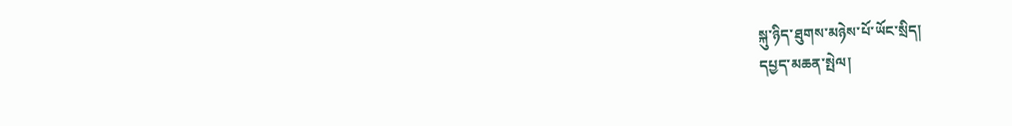སྐུ་ཉིད་ཐུགས་མཉེས་པོ་ཡོང་སྲིད།
དཔྱད་མཆན་སྤེལ།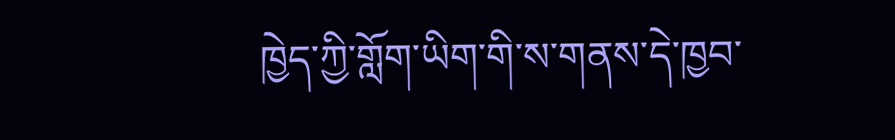ཁྱེད་ཀྱི་གློག་ཡིག་གི་ས་གནས་དེ་ཁྱབ་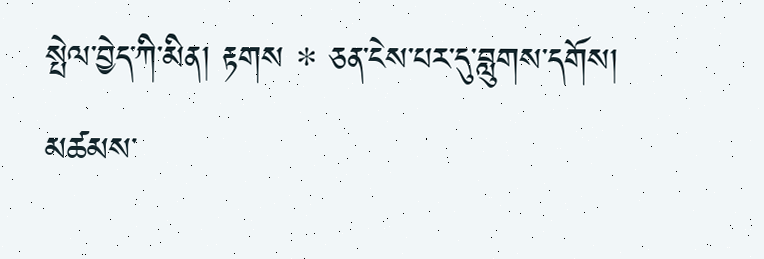སྤེལ་བྱེད་ཀི་མིན། རྟགས * ཅན་ངེས་པར་དུ་བླུགས་དགོས།
མཚམས་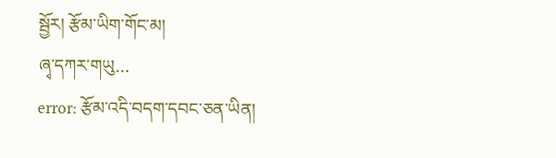སྦྱོར། རྩོམ་ཡིག་གོང་མ།
ཞྭ་དཀར་གཡུ…
error: རྩོམ་འདི་བདག་དབང་ཅན་ཡིན།